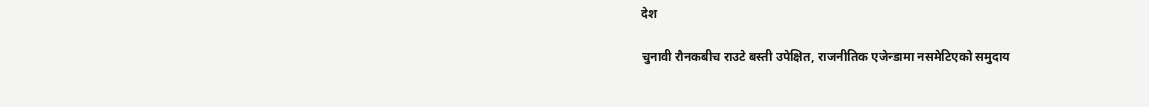देश

चुनावी रौनकबीच राउटे बस्ती उपेक्षित, राजनीतिक एजेन्डामा नसमेटिएको समुदाय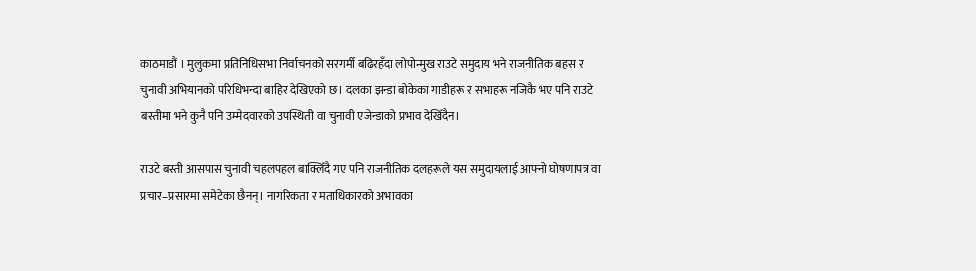काठमाडौं । मुलुकमा प्रतिनिधिसभा निर्वाचनको सरगर्मी बढिरहँदा लोपोन्मुख राउटे समुदाय भने राजनीतिक बहस र चुनावी अभियानको परिधिभन्दा बाहिर देखिएको छ। दलका झन्डा बोकेका गाडीहरू र सभाहरू नजिकै भए पनि राउटे बस्तीमा भने कुनै पनि उम्मेदवारको उपस्थिती वा चुनावी एजेन्डाको प्रभाव देखिँदैन।

राउटे बस्ती आसपास चुनावी चहलपहल बाक्लिँदै गए पनि राजनीतिक दलहरूले यस समुदायलाई आफ्नो घोषणापत्र वा प्रचार–प्रसारमा समेटेका छैनन्। नागरिकता र मताधिकारको अभावका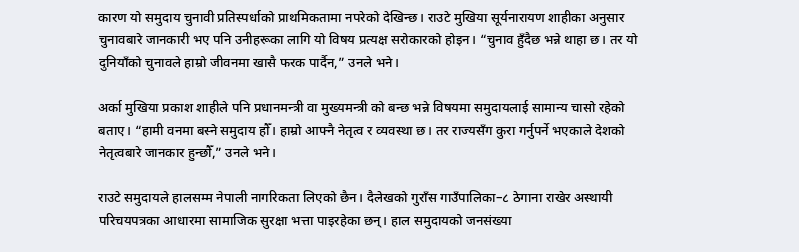कारण यो समुदाय चुनावी प्रतिस्पर्धाको प्राथमिकतामा नपरेको देखिन्छ। राउटे मुखिया सूर्यनारायण शाहीका अनुसार चुनावबारे जानकारी भए पनि उनीहरूका लागि यो विषय प्रत्यक्ष सरोकारको होइन। “चुनाव हुँदैछ भन्ने थाहा छ। तर यो दुनियाँको चुनावले हाम्रो जीवनमा खासै फरक पार्दैन,” उनले भने।

अर्का मुखिया प्रकाश शाहीले पनि प्रधानमन्त्री वा मुख्यमन्त्री को बन्छ भन्ने विषयमा समुदायलाई सामान्य चासो रहेको बताए। “हामी वनमा बस्ने समुदाय हौँ। हाम्रो आफ्नै नेतृत्व र व्यवस्था छ। तर राज्यसँग कुरा गर्नुपर्ने भएकाले देशको नेतृत्वबारे जानकार हुन्छौँ,” उनले भने।

राउटे समुदायले हालसम्म नेपाली नागरिकता लिएको छैन। दैलेखको गुराँस गाउँपालिका–८ ठेगाना राखेर अस्थायी परिचयपत्रका आधारमा सामाजिक सुरक्षा भत्ता पाइरहेका छन्। हाल समुदायको जनसंख्या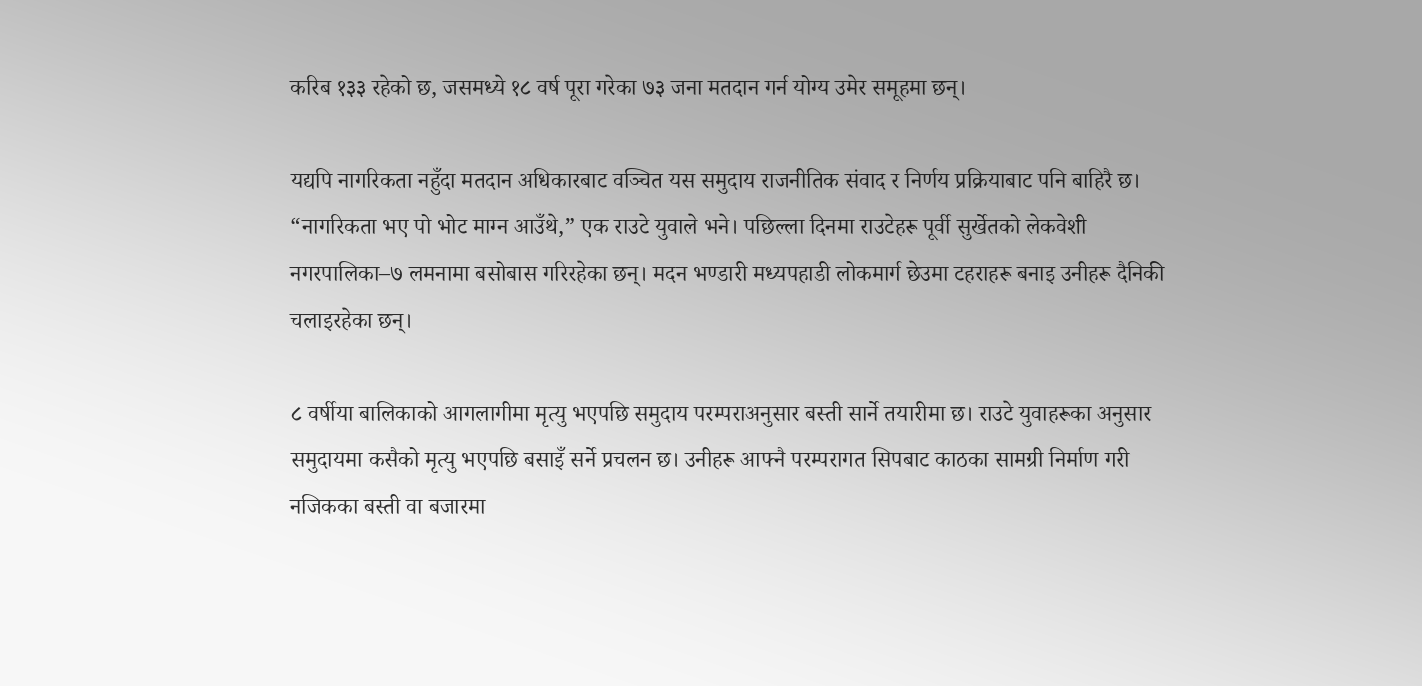करिब १३३ रहेको छ, जसमध्ये १८ वर्ष पूरा गरेका ७३ जना मतदान गर्न योग्य उमेर समूहमा छन्।

यद्यपि नागरिकता नहुँदा मतदान अधिकारबाट वञ्चित यस समुदाय राजनीतिक संवाद र निर्णय प्रक्रियाबाट पनि बाहिरै छ। “नागरिकता भए पो भोट माग्न आउँथे,” एक राउटे युवाले भने। पछिल्ला दिनमा राउटेहरू पूर्वी सुर्खेतको लेकवेशी नगरपालिका–७ लमनामा बसोबास गरिरहेका छन्। मदन भण्डारी मध्यपहाडी लोकमार्ग छेउमा टहराहरू बनाइ उनीहरू दैनिकी चलाइरहेका छन्।

८ वर्षीया बालिकाको आगलागीमा मृत्यु भएपछि समुदाय परम्पराअनुसार बस्ती सार्ने तयारीमा छ। राउटे युवाहरूका अनुसार समुदायमा कसैको मृत्यु भएपछि बसाइँ सर्ने प्रचलन छ। उनीहरू आफ्नै परम्परागत सिपबाट काठका सामग्री निर्माण गरी नजिकका बस्ती वा बजारमा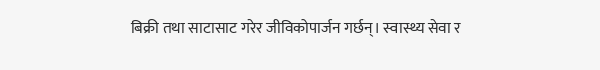बिक्री तथा साटासाट गरेर जीविकोपार्जन गर्छन्। स्वास्थ्य सेवा र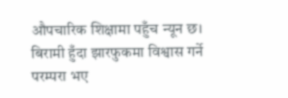औपचारिक शिक्षामा पहुँच न्यून छ। बिरामी हुँदा झारफुकमा विश्वास गर्ने परम्परा भए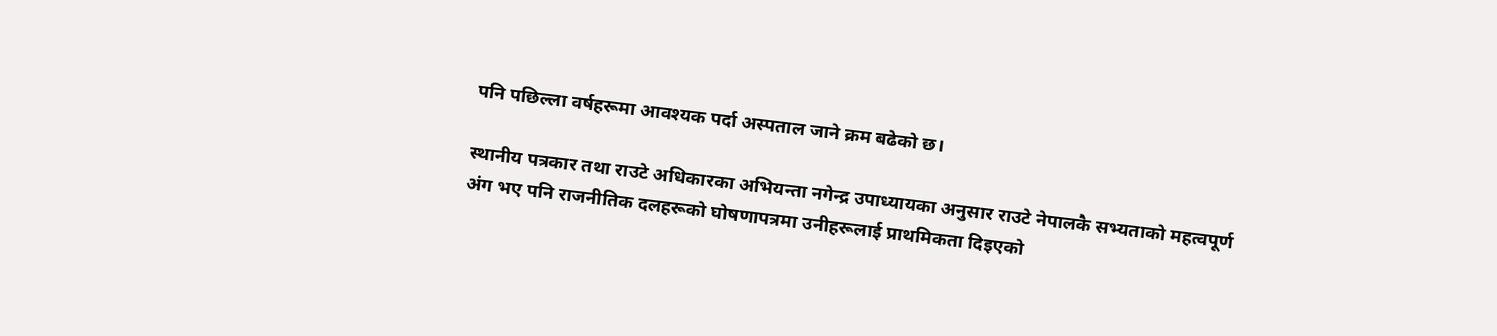पनि पछिल्ला वर्षहरूमा आवश्यक पर्दा अस्पताल जाने क्रम बढेको छ।

स्थानीय पत्रकार तथा राउटे अधिकारका अभियन्ता नगेन्द्र उपाध्यायका अनुसार राउटे नेपालकै सभ्यताको महत्वपूर्ण अंग भए पनि राजनीतिक दलहरूको घोषणापत्रमा उनीहरूलाई प्राथमिकता दिइएको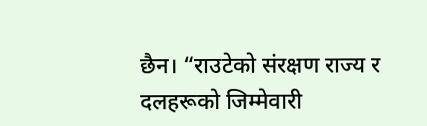छैन। “राउटेको संरक्षण राज्य र दलहरूको जिम्मेवारी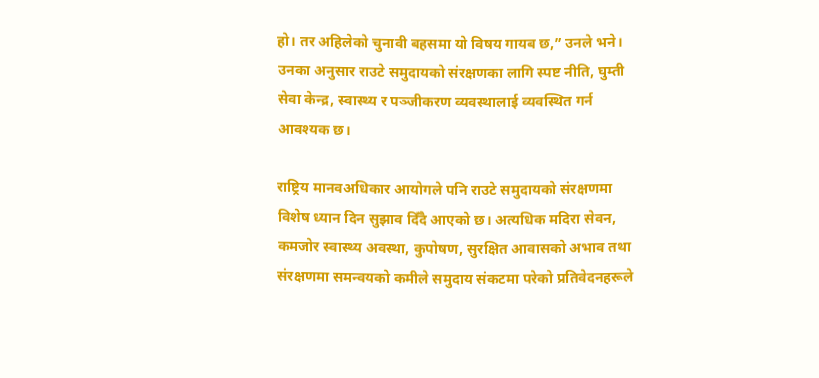हो। तर अहिलेको चुनावी बहसमा यो विषय गायब छ,” उनले भने। उनका अनुसार राउटे समुदायको संरक्षणका लागि स्पष्ट नीति, घुम्ती सेवा केन्द्र, स्वास्थ्य र पञ्जीकरण व्यवस्थालाई व्यवस्थित गर्न आवश्यक छ।

राष्ट्रिय मानवअधिकार आयोगले पनि राउटे समुदायको संरक्षणमा विशेष ध्यान दिन सुझाव दिँदै आएको छ। अत्यधिक मदिरा सेवन, कमजोर स्वास्थ्य अवस्था, कुपोषण, सुरक्षित आवासको अभाव तथा संरक्षणमा समन्वयको कमीले समुदाय संकटमा परेको प्रतिवेदनहरूले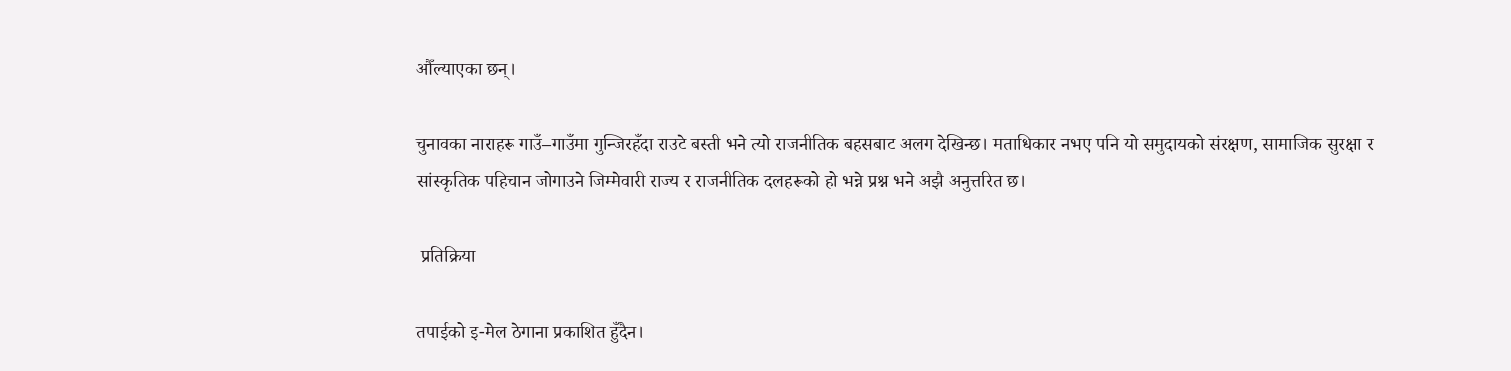औँल्याएका छन्।

चुनावका नाराहरू गाउँ–गाउँमा गुन्जिरहँदा राउटे बस्ती भने त्यो राजनीतिक बहसबाट अलग देखिन्छ। मताधिकार नभए पनि यो समुदायको संरक्षण, सामाजिक सुरक्षा र सांस्कृतिक पहिचान जोगाउने जिम्मेवारी राज्य र राजनीतिक दलहरूको हो भन्ने प्रश्न भने अझै अनुत्तरित छ।

 प्रतिक्रिया

तपाईको इ-मेल ठेगाना प्रकाशित हुँदैन।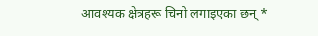आवश्यक क्षेत्रहरू चिनो लगाइएका छन् *